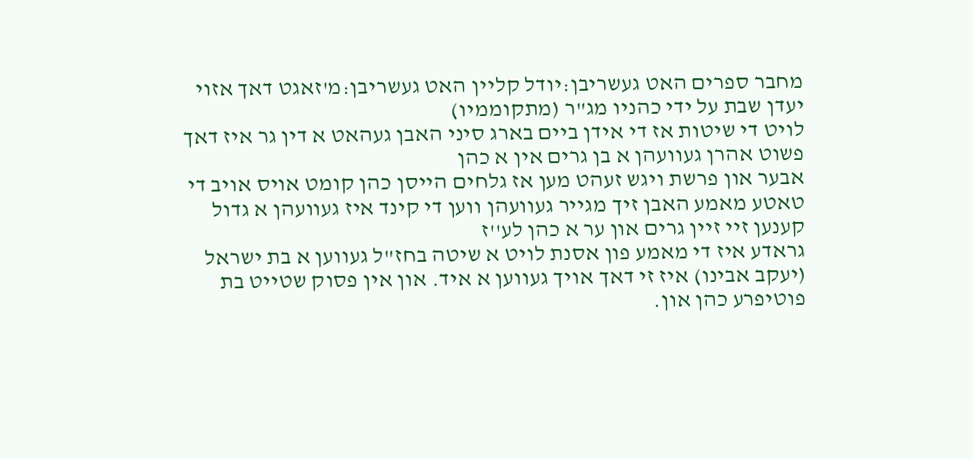מחבר ספרים האט געשריבן:יודל קליין האט געשריבן:מ'זאגט דאך אזוי יעדן שבת על ידי כהניו מג"ר (מתקוממיו)
לויט די שיטות אז די אידן ביים בארג סיני האבן געהאט א דין גר איז דאך פשוט אהרן געוועהן א בן גרים אין א כהן
אבער און פרשת ויגש זעהט מען אז גלחים הייסן כהן קומט אויס אויב די טאטע מאמע האבן זיך מגייר געוועהן ווען די קינד איז געוועהן א גדול קענען זיי זיין גרים און ער א כהן לע''ז
גראדע איז די מאמע פון אסנת לויט א שיטה בחז"ל געווען א בת ישראל (יעקב אבינו) איז זי דאך אויך געווען א איד. און אין פסוק שטייט בת פוטיפרע כהן און.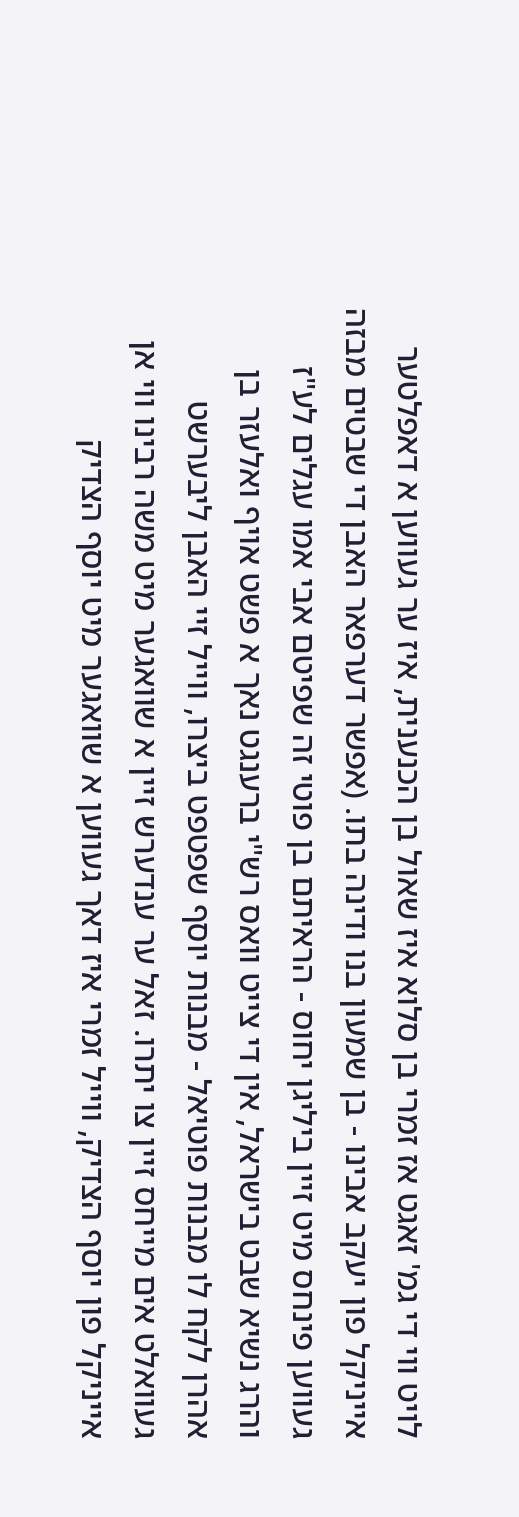לויט ווי די גמ' זאגט אז זמרי בן סלוא איז שאול בן הכנענית, איז ער געווען א דאפלטער אייניקל פון יעקב אבינו - בן שמעון בנו ודינה בתו. (אפשר דערפאר האבן די שבטים מבזה געווען פינחס מיט זיין ביליגן יחוס - הראיתם בן פוטי זה שפיטם אבי אמו עגלים לע"ז והרג נשיא שבט בישראל, אין די צייט וואס רש"י ברענגט נאך א פשט אויף ואלעזר בן אהרן לקח לו מבנות פוטיאל - מבנות יוסף שפטפט ביצרו, ווייל זיי האבן ליבערשט געוואלט אים מייחס זיין צו יתרו. זאל ער ענדערש זיין א שוואגער מיט משה רבינו ווי אן אייניקל פון יוסף הצדיק, ווייל זמרי איז דאך געווען א שוואגער מיט יוסף הצדיק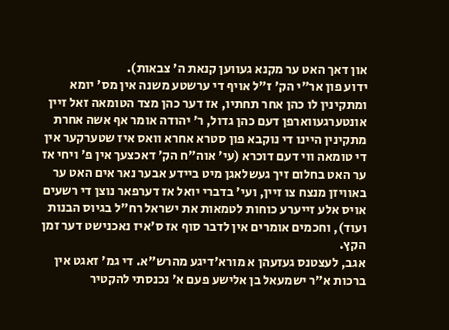און דאך האט ער מקנא געווען קנאת ה' צבאות).
ידוע פון אר"י הק' ז"ל אויף די ערשטע משנה אין מס' יומא ומתקינין לו כהן אחר תחתיו, אז דער כהן מצד הטומאה זאל זיין אונטערגעווארפן דעם כהן גדול, ר' יהודה אומר אף אשה אחרת מתקינין היינו די נוקבא פון סטרא אחרא וואס איז שטערקער אין די טומאה ווי דעם דוכרא (עי' אוה"ח הק' דאכצעך אין פ' ויחי אז ער האט בחלום זיך געשלאגן מיט ביידע אבער נאר אים האט ער באוויזן מנצח צו זיין, ועי' בדברי יואל אז דערפאר נוצן די רשעים אויס אלע זייערע כוחות לטמאות את ישראל רח"ל בגיוס הבנות ועוד), וחכמים אומרים אין לדבר סוף אז ס'איז נאכנישט דער זמן הקץ.
אגב, לעצטנס געזעהן א מורא'דיגע מהרש"א. די גמ' זאגט אין ברכות א"ר ישמעאל בן אלישע פעם א' נכנסתי להקטיר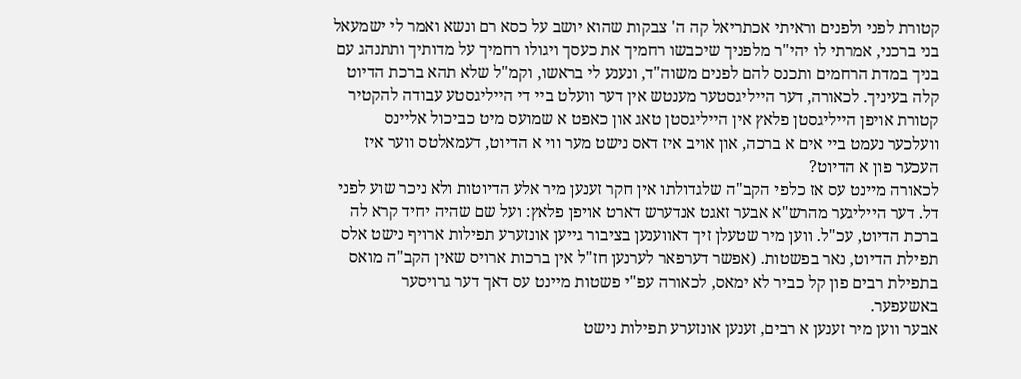קטורת לפני ולפנים וראיתי אכתריאל קה ה' צבקות שהוא יושב על כסא רם ונשא ואמר לי ישמעאל בני ברכני, אמרתי לו יהי"ר מלפניך שיכבשו רחמיך את כעסך ויגולו רחמיך על מדותיך ותתנהג עם בניך במדת הרחמים ותכנס להם לפנים משוה"ד, ונענע לי בראשו, וקמ"ל שלא תהא ברכת הדיוט קלה בעיניך. לכאורה, דער הייליגסטער מענטש אין דער וועלט ביי די הייליגסטע עבודה להקטיר קטורת אויפן הייליגסטן פלאץ אין הייליגסטן טאג און כאפט א שמועס מיט כביכול אליינס וועלכער נעמט ביי אים א ברכה, און אויב איז דאס נישט מער ווי א הדיוט, דעמאלטס ווער איז העכער פון א הדיוט?
לכאורה מיינט עס אז כלפי הקב"ה שלגדולתו אין חקר זענען מיר אלע הדיוטות ולא ניכר שוע לפני דל. דער הייליגער מהרש"א אבער זאגט אנדערש דארט אויפן פלאץ: ועל שם שהיה יחיד קרא לה ברכת הדיוט, עכ"ל. ווען מיר שטעלן זיך דאווענען בציבור גייען אונזערע תפילות ארויף נישט אלס תפילת הדיוט, נאר בפשטות. (אפשר דערפאר לערנען חז"ל אין ברכות ארויס שאין הקב"ה מואס בתפילת רבים פון קל כביר לא ימאס, לכאורה עפ"י פשטות מיינט עס דאך דער גרויסער באשעפער.
אבער ווען מיר זענען א רבים, זענען אונזערע תפילות נישט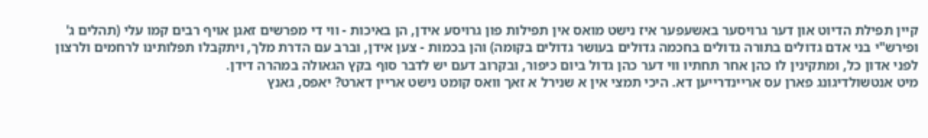קיין תפילת הדיוט און דער גרויסער באשעפער איז נישט מואס אין תפילות פון גרויסע אידן, הן באיכות - ווי די מפרשים זאגן אויף רבים קמו עלי (תהלים ג' ופירש"י בני אדם גדולים בתורה גדולים בחכמה גדולים בעושר גדולים בקומה) והן בכמות - צען אידן, וברב עם הדרת מלך, ויתקבלו תפלותינו לרחמים ולרצון לפני אדון כל, ומתקינין לו כהן אחר תחתיו ווי דער כהן גדול ביום כיפור, ובקרוב דעם יש לדבר סוף בקץ הגאולה במהרה דידן.
מיט אנטשולדיגונג פארן עס אריינדרייען דא. היכי תמצי אין א שנירל א זאך וואס קומט נישט אריין דארט? יאפס, גאנץ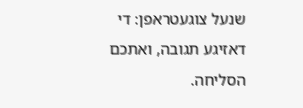שנעל צוגעטראפן: די דאזיגע תגובה, ואתכם הסליחה.